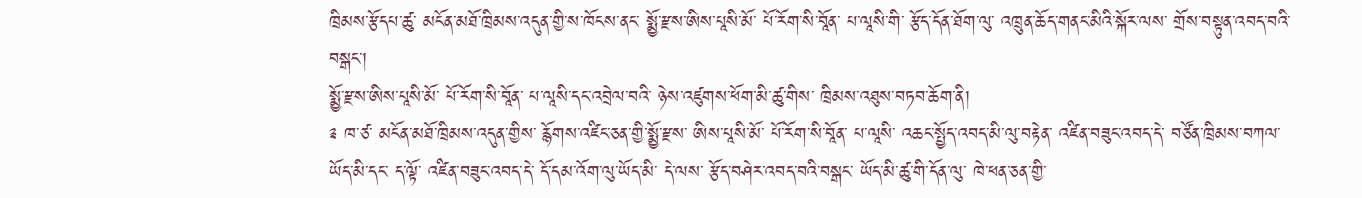ཁྲིམས་རྩོདཔ་ཚུ་ མངོན་མཐོ་ཁྲིམས་འདུན་གྱི་ས་ཁོངས་ནང་ སྨྱོ་རྫས་ཨིས་པཱསི་མོ་ པོ་རོག་སི་བཱོན་ པ་ལཱསི་གི་ རྩོད་དོན་ཐོག་ལུ་ འཁྲུན་ཆོད་གནང་མིའི་སྐོར་ལས་ གྲོས་བསྟུན་འབད་བའི་བསྒང་།
སྨྱོ་རྫས་ཨིས་པཱསི་མོ་ པོ་རོག་སི་བཱོན་ པ་ལཱསི་དང་འབྲེལ་བའི་ ཉེས་འཛུགས་ཕོག་མི་ཚུ་གིས་ ཁྲིམས་འཐུས་བཏབ་ཆོག་ནི།
༉ ཁ་ཙ་ མངོན་མཐོ་ཁྲིམས་འདུན་གྱིས་ རྙོགས་འཛིང་ཅན་གྱི་སྨྱོ་རྫས་ ཨིས་པཱསི་མོ་ པོ་རོག་སི་བཱོན་ པ་ལཱསི་ འཆང་སྤྱོད་འབད་མི་ལུ་བརྟེན་ འཛིན་བཟུང་འབད་དེ་ བཙོན་ཁྲིམས་བཀལ་ཡོད་མི་དང་ ད་ལྟོ་ འཛིན་བཟུང་འབད་དེ་ དོ་དམ་འོག་ལུ་ཡོད་མི་ དེ་ལས་ རྩོད་བཤེར་འབད་བའི་བསྒང་ ཡོད་མི་ཚུ་གི་དོན་ལུ་ ཁེ་ཕན་ཅན་གྱི་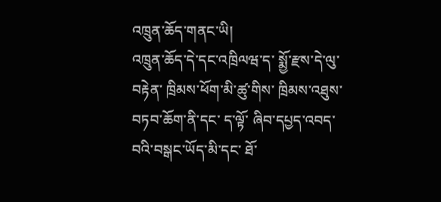འཁྲུན་ཆོད་གནང་ཡི།
འཁྲུན་ཆོད་དེ་དང་འཁྲིལཝ་ད་ སྨྱོ་རྫས་དེ་ལུ་བརྟེན་ ཁྲིམས་ཕོག་མི་ཚུ་གིས་ ཁྲིམས་འཐུས་བཏབ་ཆོག་ནི་དང་ ད་ལྟོ་ ཞིབ་དཔྱད་འབད་བའི་བསྒང་ཡོད་མི་དང་ ཐོ་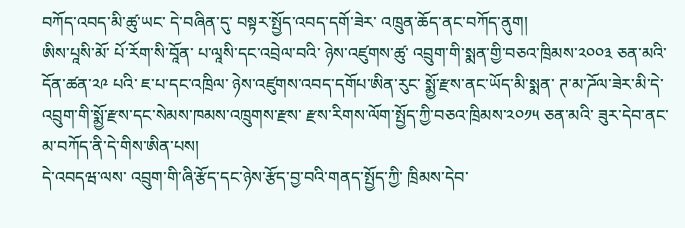བཀོད་འབད་མི་ཚུ་ཡང་ དེ་བཞིན་དུ་ བསྟར་སྤྱོད་འབད་དགོ་ཟེར་ འཁྲུན་ཆོད་ནང་བཀོད་ནུག།
ཨིས་པཱསི་མོ་ པོ་རོག་སི་བཱོན་ པ་ལཱསི་དང་འབྲེལ་བའི་ ཉེས་འཛུགས་ཚུ་ འབྲུག་གི་སྨན་གྱི་བཅའ་ཁྲིམས་༢༠༠༣ ཅན་མའི་དོན་ཚན་༢༩ པའི་ ཇ་པ་དང་འཁྲིལ་ ཉེས་འཛུགས་འབད་དགོཔ་ཨིན་རུང་ སྨྱོ་རྫས་ནང་ཡོད་མི་སྨན་ ཊ་མ་ཌོལ་ཟེར་མི་དེ་ འབྲུག་གི་སྨྱོ་རྫས་དང་སེམས་ཁམས་འཁྲུགས་རྫས་ རྫས་རིགས་ལོག་སྤྱོད་ཀྱི་བཅའ་ཁྲིམས་༢༠༡༥ ཅན་མའི་ ཟུར་དེབ་ནང་ མ་བཀོད་ནི་དེ་གིས་ཨིན་པས།
དེ་འབདཝ་ལས་ འབྲུག་གི་ཞི་རྩོད་དང་ཉེས་རྩོད་བྱ་བའི་གནད་སྤྱོད་ཀྱི་ ཁྲིམས་དེབ་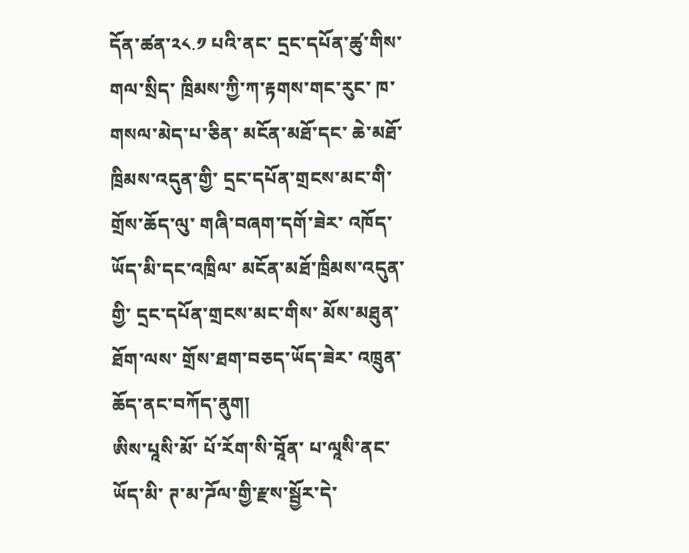དོན་ཚན་༢༨.༡ པའི་ནང་ དྲང་དཔོན་ཚུ་གིས་ གལ་སྲིད་ ཁྲིམས་ཀྱི་ཀ་རྟགས་གང་རུང་ ཁ་གསལ་མེད་པ་ཅིན་ མངོན་མཐོ་དང་ ཆེ་མཐོ་ཁྲིམས་འདུན་གྱི་ དྲང་དཔོན་གྲངས་མང་གི་གྲོས་ཆོད་ལུ་ གཞི་བཞག་དགོ་ཟེར་ འཁོད་ཡོད་མི་དང་འཁྲིལ་ མངོན་མཐོ་ཁྲིམས་འདུན་གྱི་ དྲང་དཔོན་གྲངས་མང་གིས་ མོས་མཐུན་ཐོག་ལས་ གྲོས་ཐག་བཅད་ཡོད་ཟེར་ འཁྲུན་ཆོད་ནང་བཀོད་ནུག།
ཨིས་པཱསི་མོ་ པོ་རོག་སི་བཱོན་ པ་ལཱསི་ནང་ཡོད་མི་ ཊ་མ་ཌོལ་གྱི་རྫས་སྦྱོར་དེ་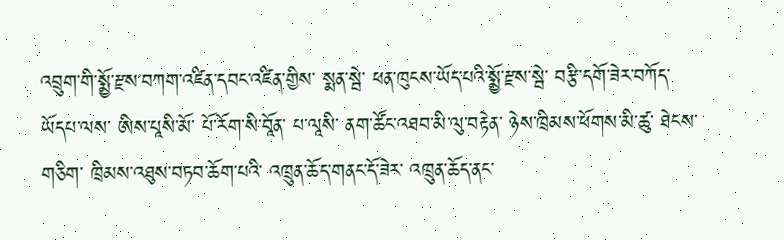འབྲུག་གི་སྨྱོ་རྫས་བཀག་འཛིན་དབང་འཛིན་གྱིས་ སྨན་སྦེ་ ཕན་ཁུངས་ཡོད་པའི་སྨྱོ་རྫས་སྦེ་ བརྩི་དགོ་ཟེར་བཀོད་ཡོདཔ་ལས་ ཨིས་པཱསི་མོ་ པོ་རོག་སི་བཱོན་ པ་ལཱསི་ ནག་ཚོང་འཐབ་མི་ལུ་བརྟེན་ ཉེས་ཁྲིམས་ཕོགས་མི་ཚུ་ ཐེངས་གཅིག་ ཁྲིམས་འཐུས་བཏབ་ཆོག་པའི་ འཁྲུན་ཆོད་གནང་དོ་ཟེར་ འཁྲུན་ཆོད་ནང་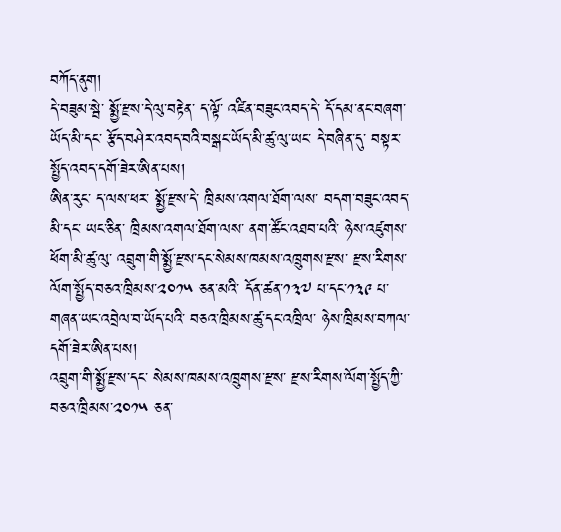བཀོད་ནུག།
དེ་བཟུམ་སྦེ་ སྨྱོ་རྫས་དེ་ལུ་བརྟེན་ ད་ལྟོ་ འཛིན་བཟུང་འབད་དེ་ དོ་དམ་ནང་བཞག་ཡོད་མི་དང་ རྩོད་བཤེར་འབད་བའི་བསྒང་ཡོད་མི་ཚུ་ལུ་ཡང་ དེ་བཞིན་དུ་ བསྟར་སྤྱོད་འབད་དགོ་ཟེར་ཨིན་པས།
ཨིན་རུང་ ད་ལས་ཕར་ སྨྱོ་རྫས་དེ་ ཁྲིམས་འགལ་ཐོག་ལས་ བདག་བཟུང་འབད་མི་དང་ ཡང་ཅིན་ ཁྲིམས་འགལ་ཐོག་ལས་ ནག་ཚོང་འཐབ་པའི་ ཉེས་འཛུགས་ཕོག་མི་ཚུ་ལུ་ འབྲུག་གི་སྨྱོ་རྫས་དང་སེམས་ཁམས་འཁྲུགས་རྫས་ རྫས་རིགས་ལོག་སྤྱོད་བཅའ་ཁྲིམས་༢༠༡༥ ཅན་མའི་ དོན་ཚན་༡༣༧ པ་དང་༡༣༩ པ་ གཞན་ཡང་འབྲེལ་བ་ཡོད་པའི་ བཅའ་ཁྲིམས་ཚུ་དང་འཁྲིལ་ ཉེས་ཁྲིམས་བཀལ་དགོ་ཟེར་ཨིན་པས།
འབྲུག་གི་སྨྱོ་རྫས་དང་ སེམས་ཁམས་འཁྲུགས་རྫས་ རྫས་རིགས་ལོག་སྤྱོད་ཀྱི་བཅའ་ཁྲིམས་༢༠༡༥ ཅན་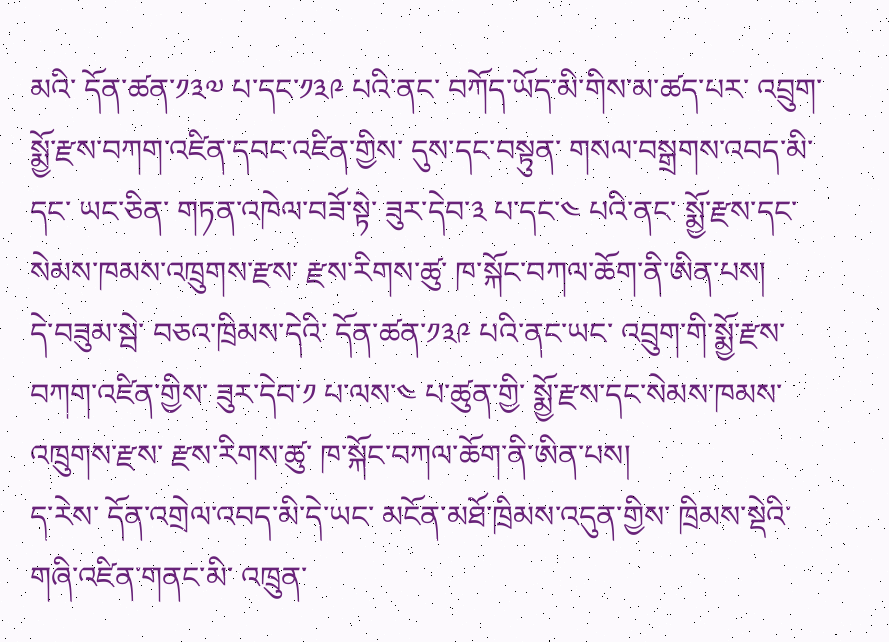མའི་ དོན་ཚན་༡༣༧ པ་དང་༡༣༩ པའི་ནང་ བཀོད་ཡོད་མི་གིས་མ་ཚད་པར་ འབྲུག་སྨྱོ་རྫས་བཀག་འཛིན་དབང་འཛིན་གྱིས་ དུས་དང་བསྟུན་ གསལ་བསྒྲགས་འབད་མི་དང་ ཡང་ཅིན་ གཏན་འཁེལ་བཟོ་སྟེ་ ཟུར་དེབ་༣ པ་དང་༤ པའི་ནང་ སྨྱོ་རྫས་དང་སེམས་ཁམས་འཁྲུགས་རྫས་ རྫས་རིགས་ཚུ་ ཁ་སྐོང་བཀལ་ཆོག་ནི་ཨིན་པས།
དེ་བཟུམ་སྦེ་ བཅའ་ཁྲིམས་དེའི་ དོན་ཚན་༡༣༩ པའི་ནང་ཡང་ འབྲུག་གི་སྨྱོ་རྫས་བཀག་འཛིན་གྱིས་ ཟུར་དེབ་༡ པ་ལས་༤ པ་ཚུན་གྱི་ སྨྱོ་རྫས་དང་སེམས་ཁམས་འཁྲུགས་རྫས་ རྫས་རིགས་ཚུ་ ཁ་སྐོང་བཀལ་ཆོག་ནི་ཨིན་པས།
ད་རེས་ དོན་འགྲེལ་འབད་མི་དེ་ཡང་ མངོན་མཐོ་ཁྲིམས་འདུན་གྱིས་ ཁྲིམས་སྡེའི་གཞི་འཛིན་གནང་མི་ འཁྲུན་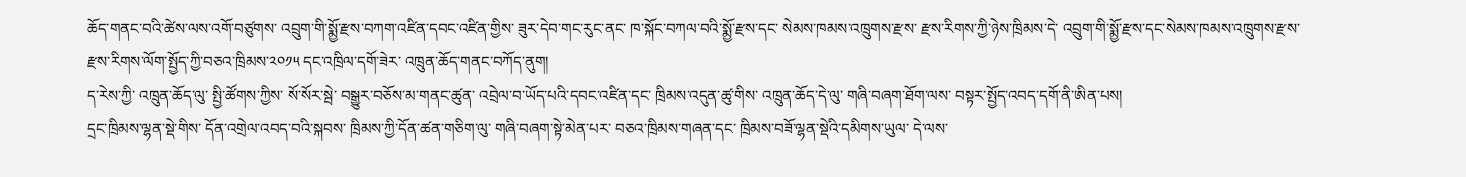ཆོད་གནང་བའི་ཚེས་ལས་འགོ་བཙུགས་ འབྲུག་གི་སྨྱོ་རྫས་བཀག་འཛིན་དབང་འཛིན་གྱིས་ ཟུར་དེབ་གང་རུང་ནང་ ཁ་སྐོང་བཀལ་བའི་སྨྱོ་རྫས་དང་ སེམས་ཁམས་འཁྲུགས་རྫས་ རྫས་རིགས་ཀྱི་ཉེས་ཁྲིམས་དེ་ འབྲུག་གི་སྨྱོ་རྫས་དང་སེམས་ཁམས་འཁྲུགས་རྫས་ རྫས་རིགས་ལོག་སྤྱོད་ཀྱི་བཅའ་ཁྲིམས་༢༠༡༥ དང་འཁྲིལ་དགོ་ཟེར་ འཁྲུན་ཆོད་གནང་བཀོད་ནུག།
ད་རེས་ཀྱི་ འཁྲུན་ཆོད་ལུ་ སྤྱི་ཚོགས་ཀྱིས་ སོ་སོར་སྦེ་ བསྒྱུར་བཅོས་མ་གནང་ཚུན་ འབྲེལ་བ་ཡོད་པའི་དབང་འཛིན་དང་ ཁྲིམས་འདུན་ཚུ་གིས་ འཁྲུན་ཆོད་དེ་ལུ་ གཞི་བཞག་ཐོག་ལས་ བསྟར་སྤྱོད་འབད་དགོ་ནི་ཨིན་པས།
དྲང་ཁྲིམས་ལྷན་སྡེ་གིས་ དོན་འགྲེལ་འབད་བའི་སྐབས་ ཁྲིམས་ཀྱི་དོན་ཚན་གཅིག་ལུ་ གཞི་བཞག་སྟེ་མེན་པར་ བཅའ་ཁྲིམས་གཞན་དང་ ཁྲིམས་བཟོ་ལྷན་སྡེའི་དམིགས་ཡུལ་ དེ་ལས་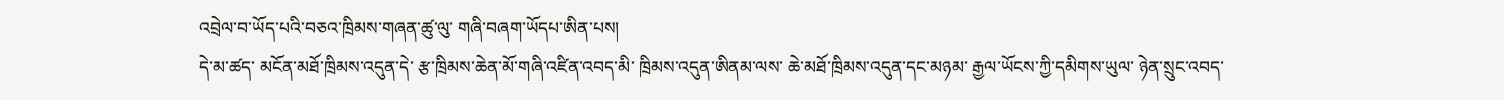འབྲེལ་བ་ཡོད་པའི་བཅའ་ཁྲིམས་གཞན་ཚུ་ལུ་ གཞི་བཞག་ཡོདཔ་ཨིན་པས།
དེ་མ་ཚད་ མངོན་མཐོ་ཁྲིམས་འདུན་དེ་ རྩ་ཁྲིམས་ཆེན་མོ་གཞི་འཛིན་འབད་མི་ ཁྲིམས་འདུན་ཨིནམ་ལས་ ཆེ་མཐོ་ཁྲིམས་འདུན་དང་མཉམ་ རྒྱལ་ཡོངས་ཀྱི་དམིགས་ཡུལ་ ཉེན་སྲུང་འབད་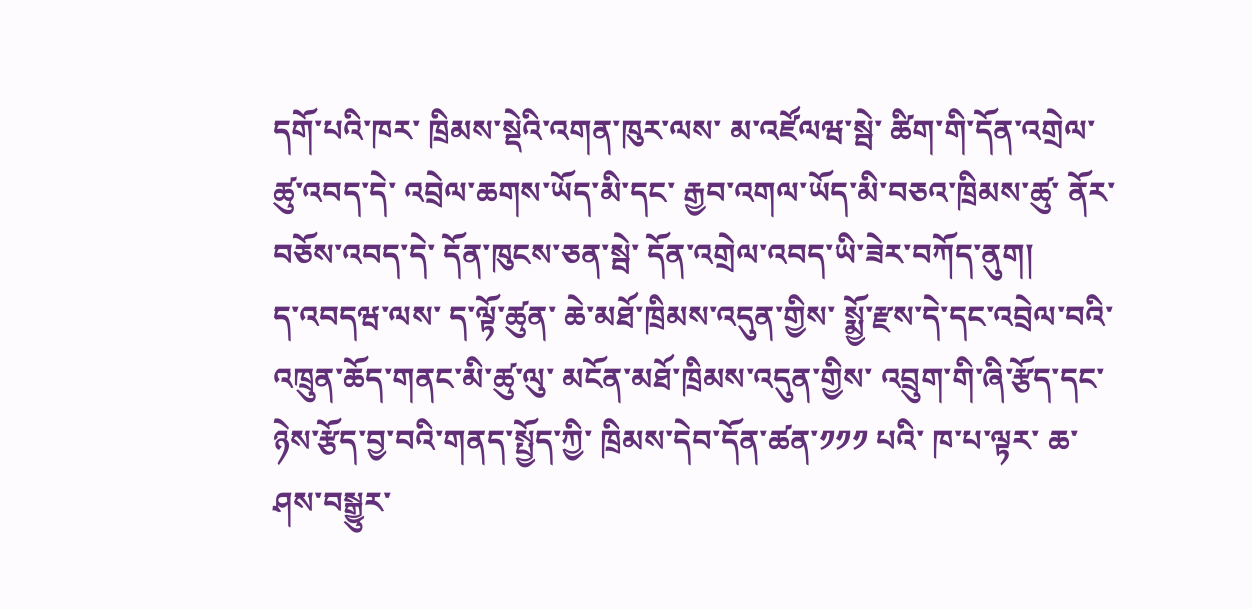དགོ་པའི་ཁར་ ཁྲིམས་སྡེའི་འགན་ཁུར་ལས་ མ་འཛོལཝ་སྦེ་ ཚིག་གི་དོན་འགྲེལ་ཚུ་འབད་དེ་ འབྲེལ་ཆགས་ཡོད་མི་དང་ རྒྱབ་འགལ་ཡོད་མི་བཅའ་ཁྲིམས་ཚུ་ ནོར་བཅོས་འབད་དེ་ དོན་ཁུངས་ཅན་སྦེ་ དོན་འགྲེལ་འབད་ཡི་ཟེར་བཀོད་ནུག།
ད་འབདཝ་ལས་ ད་ལྟོ་ཚུན་ ཆེ་མཐོ་ཁྲིམས་འདུན་གྱིས་ སྨྱོ་རྫས་དེ་དང་འབྲེལ་བའི་ འཁྲུན་ཆོད་གནང་མི་ཚུ་ལུ་ མངོན་མཐོ་ཁྲིམས་འདུན་གྱིས་ འབྲུག་གི་ཞི་རྩོད་དང་ཉེས་རྩོད་བྱ་བའི་གནད་སྤྱོད་ཀྱི་ ཁྲིམས་དེབ་དོན་ཚན་༡༡༡ པའི་ ཁ་པ་ལྟར་ ཆ་ཤས་བསྒྱུར་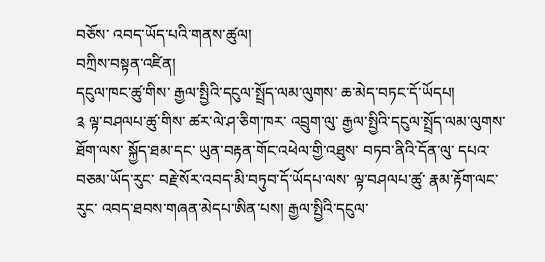བཅོས་ འབད་ཡོད་པའི་གནས་ཚུལ།
བཀྲིས་བསྟན་འཛིན།
དངུལ་ཁང་ཚུ་གིས་ རྒྱལ་སྤྱིའི་དངུལ་སྤྲོད་ལམ་ལུགས་ ཆ་མེད་བཏང་དོ་ཡོདཔ།
༉ ལྟ་བཤལཔ་ཚུ་གིས་ ཚར་ལེ་ཤ་ཅིག་ཁར་ འབྲུག་ལུ་ རྒྱལ་སྤྱིའི་དངུལ་སྤྲོད་ལམ་ལུགས་ཐོག་ལས་ སྐྱོད་ཐམ་དང་ ཡུན་བརྟན་གོང་འཕེལ་གྱི་འཐུས་ བཏབ་ནིའི་དོན་ལུ་ དཔའ་བཅམ་ཡོད་རུང་ བརྗེ་སོར་འབད་མི་བཏུབ་དོ་ཡོདཔ་ལས་ ལྟ་བཤལཔ་ཚུ་ རྣམ་རྟོག་ལང་རུང་ འབད་ཐབས་གཞན་མེདཔ་ཨིན་པས། རྒྱལ་སྤྱིའི་དངུལ་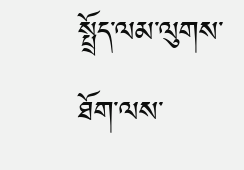སྤྲོད་ལམ་ལུགས་ཐོག་ལས་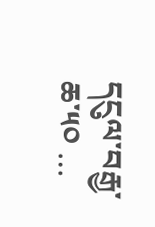དངུལ་བརྒྱ་ཆ་༥༠ …